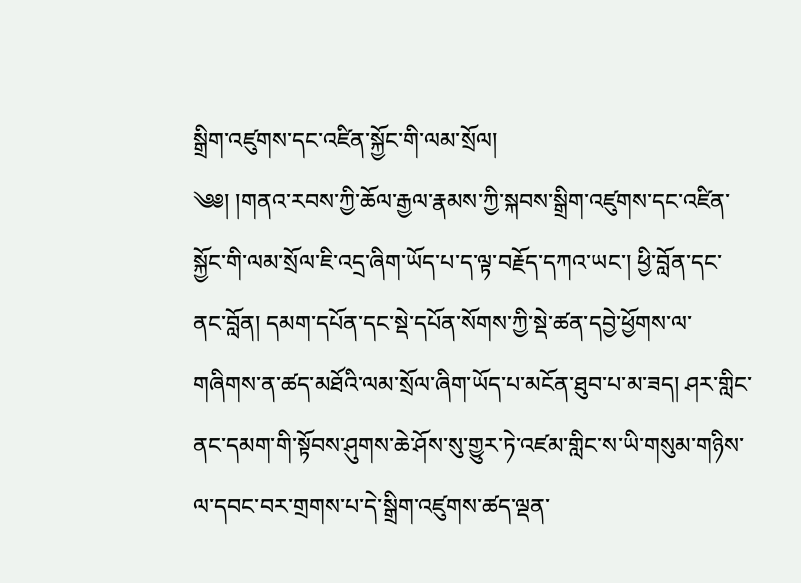སྒྲིག་འཛུགས་དང་འཛིན་སྐྱོང་གི་ལམ་སྲོལ།
༄༅། །གནའ་རབས་ཀྱི་ཆོལ་རྒྱལ་རྣམས་ཀྱི་སྐབས་སྒྲིག་འཛུགས་དང་འཛིན་སྐྱོང་གི་ལམ་སྲོལ་ཇི་འདྲ་ཞིག་ཡོད་པ་ད་ལྟ་བརྗོད་དཀའ་ཡང་། ཕྱི་བློན་དང་ནང་བློན། དམག་དཔོན་དང་སྡེ་དཔོན་སོགས་ཀྱི་སྡེ་ཚན་དབྱེ་ཕྱོགས་ལ་གཞིགས་ན་ཚད་མཐོའི་ལམ་སྲོལ་ཞིག་ཡོད་པ་མངོན་ཐུབ་པ་མ་ཟད། ཤར་གླིང་ནང་དམག་གི་སྟོབས་ཤུགས་ཆེ་ཤོས་སུ་གྱུར་ཏེ་འཛམ་གླིང་ས་ཡི་གསུམ་གཉིས་ལ་དབང་བར་གྲགས་པ་དེ་སྒྲིག་འཛུགས་ཚད་ལྡན་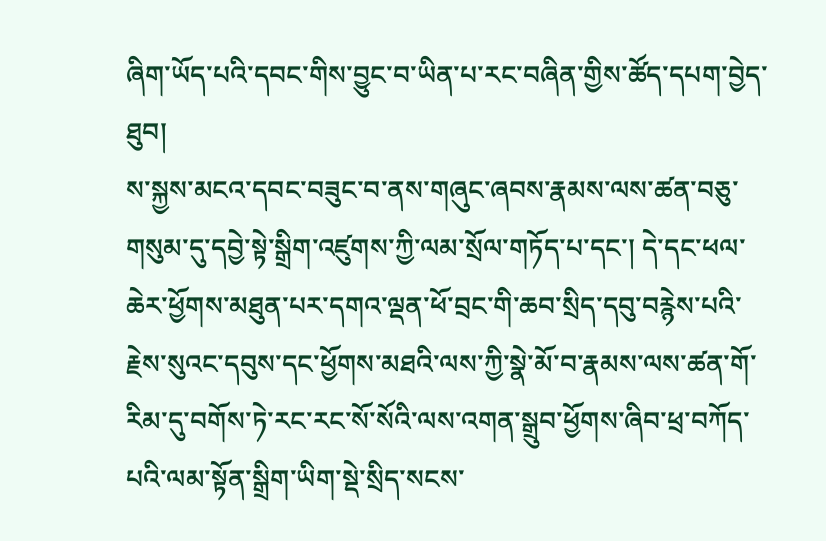ཞིག་ཡོད་པའི་དབང་གིས་བྱུང་བ་ཡིན་པ་རང་བཞིན་གྱིས་ཚོད་དཔག་བྱེད་ཐུབ།
ས་སྐྱས་མངའ་དབང་བཟུང་བ་ནས་གཞུང་ཞབས་རྣམས་ལས་ཚན་བཅུ་གསུམ་དུ་དབྱེ་སྟེ་སྒྲིག་འཛུགས་ཀྱི་ལམ་སྲོལ་གཏོད་པ་དང་། དེ་དང་ཕལ་ཆེར་ཕྱོགས་མཐུན་པར་དགའ་ལྡན་ཕོ་བྲང་གི་ཆབ་སྲིད་དབུ་བརྙེས་པའི་རྗེས་སུའང་དབུས་དང་ཕྱོགས་མཐའི་ལས་ཀྱི་སྣེ་མོ་བ་རྣམས་ལས་ཚན་གོ་རིམ་དུ་བགོས་ཏེ་རང་རང་སོ་སོའི་ལས་འགན་སྒྲུབ་ཕྱོགས་ཞིབ་ཕྲ་བཀོད་པའི་ལམ་སྟོན་སྒྲིག་ཡིག་སྡེ་སྲིད་སངས་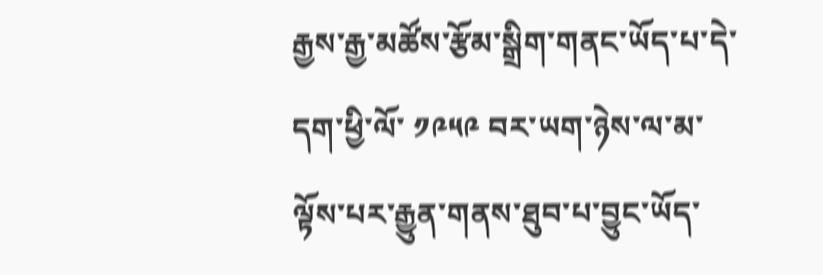རྒྱས་རྒྱ་མཚོས་རྩོམ་སྒྲིག་གནང་ཡོད་པ་དེ་དག་ཕྱི་ལོ་ ༡༩༥༩ བར་ཡག་ཉེས་ལ་མ་ལྟོས་པར་རྒྱུན་གནས་ཐུབ་པ་བྱུང་ཡོད་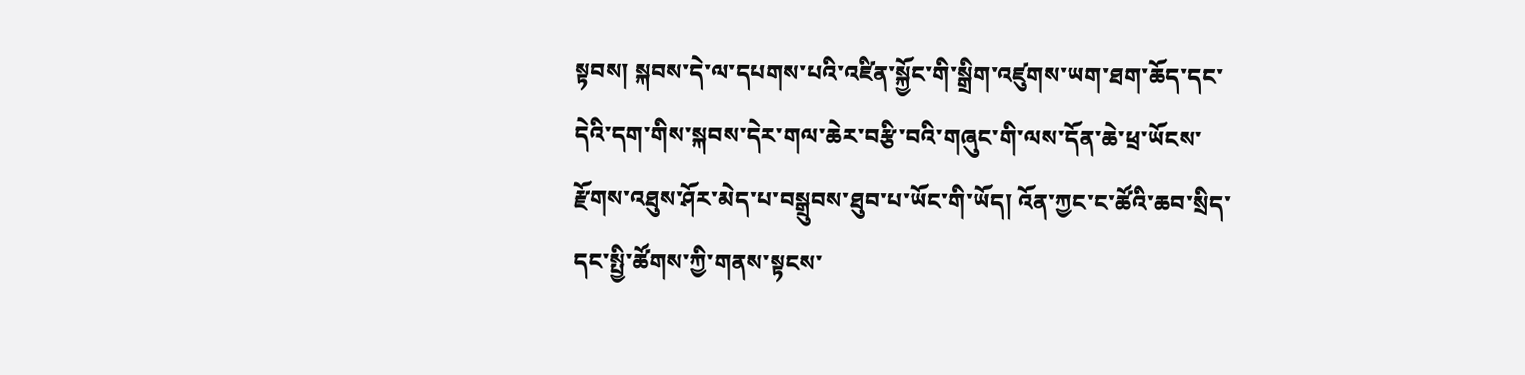སྟབས། སྐབས་དེ་ལ་དཔགས་པའི་འཛིན་སྐྱོང་གི་སྒྲིག་འཛུགས་ཡག་ཐག་ཆོད་དང་དེའི་དག་གིས་སྐབས་དེར་གལ་ཆེར་བརྩི་བའི་གཞུང་གི་ལས་དོན་ཆེ་ཕྲ་ཡོངས་རྫོགས་འཐུས་ཤོར་མེད་པ་བསྒྲུབས་ཐུབ་པ་ཡོང་གི་ཡོད། འོན་ཀྱང་ང་ཚོའི་ཆབ་སྲིད་དང་སྤྱི་ཚོགས་ཀྱི་གནས་སྟངས་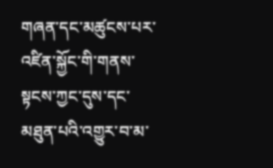གཞན་དང་མཚུངས་པར་འཛིན་སྐྱོང་གི་གནས་སྟངས་ཀྱང་དུས་དང་མཐུན་པའི་འགྱུར་བ་མ་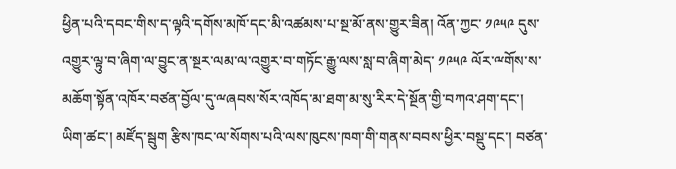ཕྱིན་པའི་དབང་གིས་ད་ལྟའི་དགོས་མཁོ་དང་མི་འཚམས་པ་སྔ་མོ་ནས་གྱུར་ཟིན། འོན་ཀྱང་ ༡༩༥༩ དུས་འགྱུར་ལྟུ་བ་ཞིག་ལ་བྱུང་ན་སྔར་ལམ་ལ་འགྱུར་བ་གཏོང་རྒྱུ་ལས་སླ་བ་ཞིག་མེད་ ༡༩༥༩ ལོར་ྋགོས་ས་མཆོག་སྟོན་འཁོར་བཙན་བྱོལ་དུ་ྋཞབས་སོར་འཁོད་མ་ཐག་མ་སུ་རིར་དེ་སྔོན་གྱི་བཀའ་ཤག་དང་། ཡིག་ཚང་། མཛོད་སྦུག རྩིས་ཁང་ལ་སོགས་པའི་ལས་ཁུངས་ཁག་གི་གནས་བབས་ཕྱིར་བསྡུ་དང་། བཙན་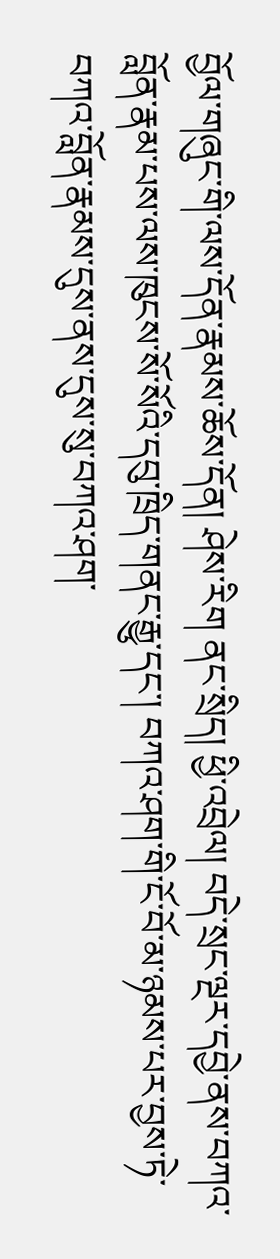བྱོལ་གཞུང་གི་ལས་དོན་རྣམས་ཆོས་དོན། ཤེས་རིག ནང་སྲིད། ཕྱི་འབྲེལ། བདེ་སྲང་ལྔར་དབྱེ་ནས་བཀའ་བློན་རྣམ་པས་ལས་ཁུངས་སོ་སོའི་དབུ་ཁྲིད་གནང་རྒྱུ་དང་། བཀའ་ཤག་གི་ངོ་བོ་མ་ཉམས་པར་བྱས་ཏེ་བཀའ་བློན་རྣམས་དུས་ནས་དུས་སུ་བཀའ་ཤག་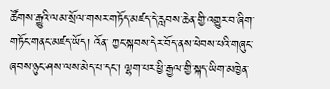ཚོགས་རྒྱུའི་ལམ་སྲོལ་གསར་གཏོད་མཛད་དེ་རླབས་ཆེན་གྱི་འགྱུར་བ་ཞིག་གཏོང་གནང་མཛད་ཡོད། འོན་ ཀྱང་སྐབས་དེར་བོད་ནས་ཕེབས་པའི་གཞུང་ཞབས་ཉུང་ཤས་ལས་མེད་པ་དང་། ལྷག་པར་ཕྱི་རྒྱལ་གྱི་སྐད་ཡིག་མཁྱེན་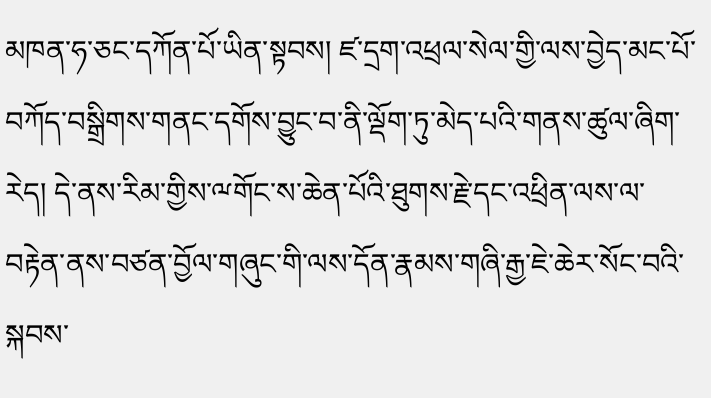མཁན་ཧ་ཅང་དཀོན་པོ་ཡིན་སྟབས། ཛ་དྲག་འཕྲལ་སེལ་གྱི་ལས་བྱེད་མང་པོ་བཀོད་བསྒྲིགས་གནང་དགོས་བྱུང་བ་ནི་ལྡོག་ཏུ་མེད་པའི་གནས་ཚུལ་ཞིག་རེད། དེ་ནས་རིམ་གྱིས་ྋགོང་ས་ཆེན་པོའི་ཐུགས་རྗེ་དང་འཕྲིན་ལས་ལ་བརྟེན་ནས་བཙན་བྱོལ་གཞུང་གི་ལས་དོན་རྣམས་གཞི་རྒྱ་ཇེ་ཆེར་སོང་བའི་སྐབས་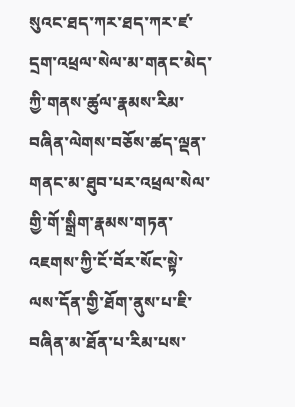སུའང་ཐད་ཀར་ཐད་ཀར་ཛ་དྲག་འཕྲལ་སེལ་མ་གནང་མེད་ཀྱི་གནས་ཚུལ་རྣམས་རིམ་བཞིན་ལེགས་བཅོས་ཚད་ལྡན་གནང་མ་ཐུབ་པར་འཕྲལ་སེལ་གྱི་གོ་སྒྲིག་རྣམས་གཏན་འཇགས་ཀྱི་ངོ་བོར་སོང་སྟེ་ལས་དོན་གྱི་ཐོག་ནུས་པ་ཇི་བཞིན་མ་ཐོན་པ་རིམ་པས་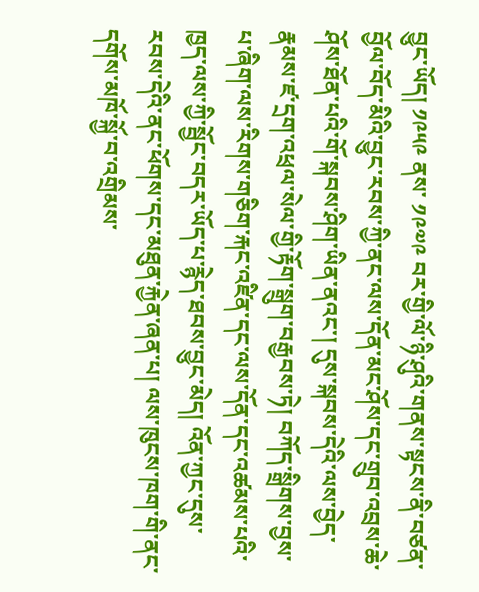བྱུང་ཡོད། ༡༩༥༩ ནས་ ༡༩༧༩ བར་གྱི་ལོ་ཉི་ཤུའི་གནས་སྟངས་ནི་བཙན་བྱོལ་བོད་མིའི་བྱུང་རབས་ཀྱི་ནང་ལས་དོན་མང་ཤོས་དང་གྲུབ་འབྲས་ཆེ་ཤོས་ཐོན་པའི་གོ་སྐབས་ཤིག་ཡིན་ནའང་། དུས་སྐབས་དེའི་ལས་བྱེད་རྣམས་ཛ་དྲག་འཕྲལ་སེལ་གྱི་རྟོག་སྒྲུག་བརྒྱབས་ཏེ། བཀོད་སྒྲིགས་བྱས་པ་ཞིག་ལས་རིགས་གཅིག་རྐང་འཛིན་དང་ལས་དོན་དང་འཚམས་པའི་ཁྱད་ལས་ཀྱི་སྦྱོང་བདར་ཡོད་པ་རྙེད་ཐབས་བྱུང་མེད། འོན་ཀྱང་དུས་རབས་དེའི་ནང་ཕོགས་དང་མཐུན་རྐྱེན་ཞན་པ། ལས་ཁུངས་ཁག་གི་ནང་དགོས་མཁོ་སྐྱོ་བ་འགྲིམས་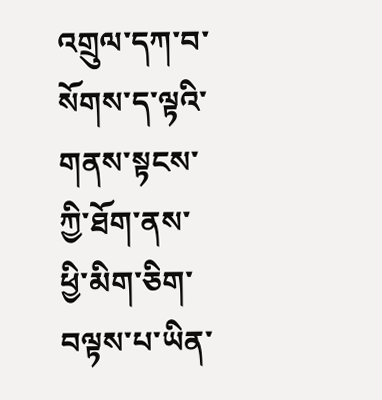འགྲུལ་དཀ་བ་སོགས་ད་ལྟའི་གནས་སྟངས་ཀྱི་ཐོག་ནས་ཕྱི་མིག་ཅིག་བལྟས་པ་ཡིན་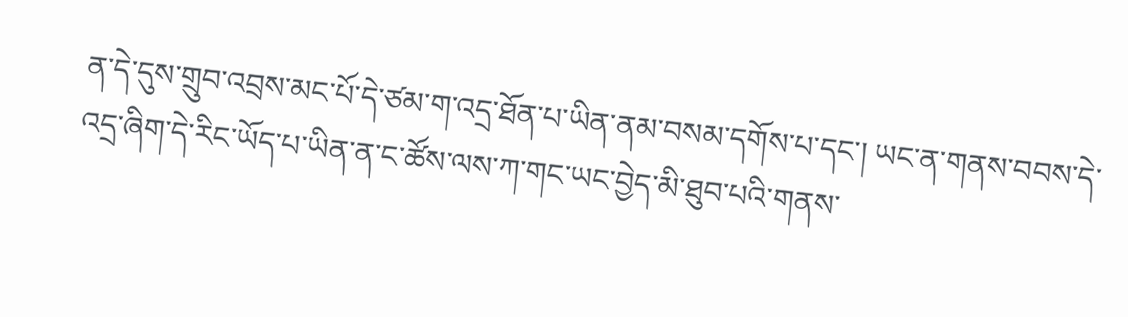ན་དེ་དུས་གྲུབ་འབྲས་མང་པོ་དེ་ཙམ་ག་འདྲ་ཐོན་པ་ཡིན་ནམ་བསམ་དགོས་པ་དང་། ཡང་ན་གནས་བབས་དེ་འདྲ་ཞིག་དེ་རིང་ཡོད་པ་ཡིན་ན་ང་ཚོས་ལས་ཀ་གང་ཡང་བྱེད་མི་ཐུབ་པའི་གནས་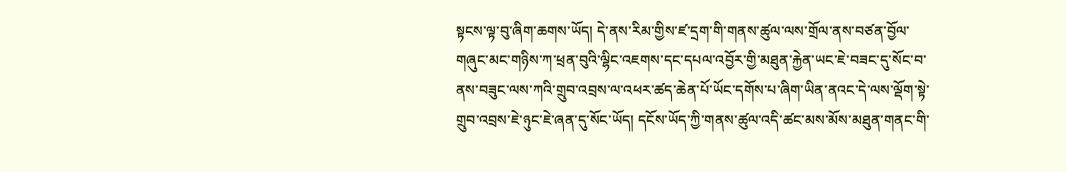སྟངས་ལྟ་བུ་ཞིག་ཆགས་ཡོད། དེ་ནས་རིམ་གྱིས་ཛ་དྲག་གི་གནས་ཚུལ་ལས་གྲོལ་ནས་བཙན་བྱོལ་གཞུང་མང་གཉིས་ཀ་ཕྲན་བུའི་ལྷིང་འཇགས་དང་དཔལ་འབྱོར་གྱི་མཐུན་རྐྱེན་ཡང་ཇེ་བཟང་དུ་སོང་བ་ནས་བཟུང་ལས་ཀའི་གྲུབ་འབྲས་ལ་འཕར་ཚད་ཆེན་པོ་ཡོང་དགོས་པ་ཞིག་ཡིན་ནའང་དེ་ལས་ལྡོག་སྟེ་གྲུབ་འབྲས་ཇེ་ཉུང་ཇེ་ཞན་དུ་སོང་ཡོད། དངོས་ཡོད་ཀྱི་གནས་ཚུལ་འདི་ཚང་མས་མོས་མཐུན་གནང་གི་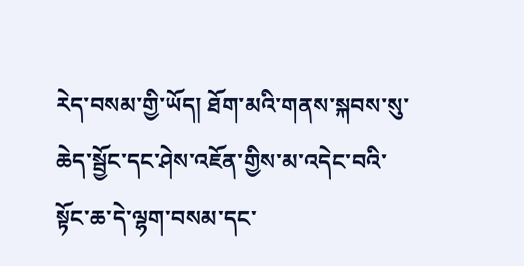རེད་བསམ་གྱི་ཡོད། ཐོག་མའི་གནས་སྐབས་སུ་ཆེད་སྦྱོང་དང་ཤེས་འཇོན་གྱིས་མ་འདེང་བའི་སྟོང་ཆ་དེ་ལྷག་བསམ་དང་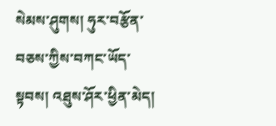སེམས་ཤུགས། ཧུར་བརྩོན་བཅས་ཀྱིས་བཀང་ཡོད་སྟབས། འཐུས་ཤོར་ཕྱིན་མེད།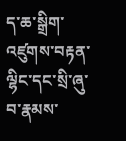ད་ཆ་སྒྲིག་འཛུགས་བརྟན་ལྷིང་དང་སྲི་ཞུ་བ་རྣམས་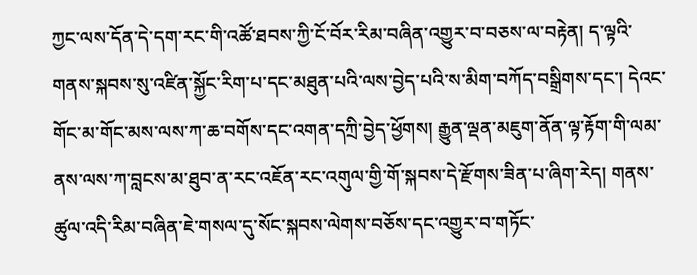ཀྱང་ལས་དོན་དེ་དག་རང་གི་འཚོ་ཐབས་ཀྱི་ངོ་བོར་རིམ་བཞིན་འགྱུར་བ་བཅས་ལ་བརྟེན། ད་ལྟའི་གནས་སྐབས་སུ་འཛིན་སྐྱོང་རིག་པ་དང་མཐུན་པའི་ལས་བྱེད་པའི་ས་མིག་བཀོད་བསྒྲིགས་དང་། དེའང་གོང་མ་གོང་མས་ལས་ཀ་ཆ་བགོས་དང་འགན་དཀྲི་བྱེད་ཕྱོགས། རྒྱུན་ལྡན་མཇུག་ནོན་ལྟ་རྟོག་གི་ལམ་ནས་ལས་ཀ་བླངས་མ་ཐུབ་ན་རང་འཇོན་རང་འགུལ་གྱི་གོ་སྐབས་དེ་རྫོགས་ཟིན་པ་ཞིག་རེད། གནས་ཚུལ་འདི་རིམ་བཞིན་ཇེ་གསལ་དུ་སོང་སྐབས་ལེགས་བཅོས་དང་འགྱུར་བ་གཏོང་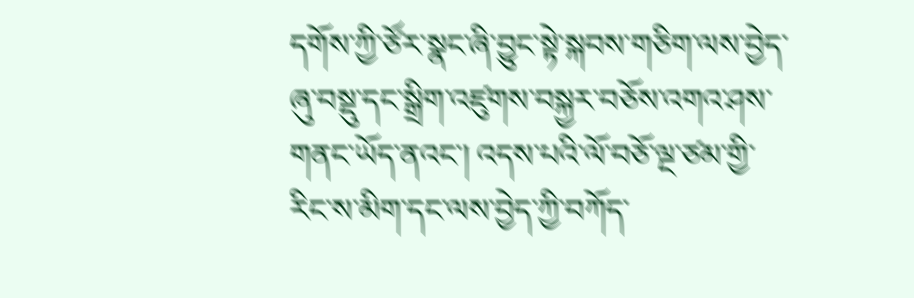དགོས་ཀྱི་ཙོར་སྣང་ཞི་བྱུང་སྟེ་སྐབས་གཅིག་ལས་བྱེད་ཞུ་བསྡུ་དང་སྒྲིག་འཛུགས་བསྐྱར་བཅོས་འགའ་ཤས་གནང་ཡོད་ནའང་། འདས་པའི་ལོ་བཅོ་ལྔ་ཙམ་གྱི་རིང་ས་མིག་དང་ལས་བྱེད་ཀྱི་བཀོད་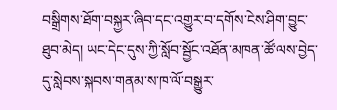བསྒྲིགས་ཐོག་བསྐྱར་ཞིབ་དང་འགྱུར་བ་དགོས་ངེས་ཤིག་བྱུང་ཐུབ་མེད། ཡང་དེང་དུས་ཀྱི་སློབ་སྦྱོང་འཐོན་མཁན་ཚོ་ལས་བྱེད་དུ་སླེབས་སྐབས་གནམ་ས་ཁ་ལོ་བསྒྱུར་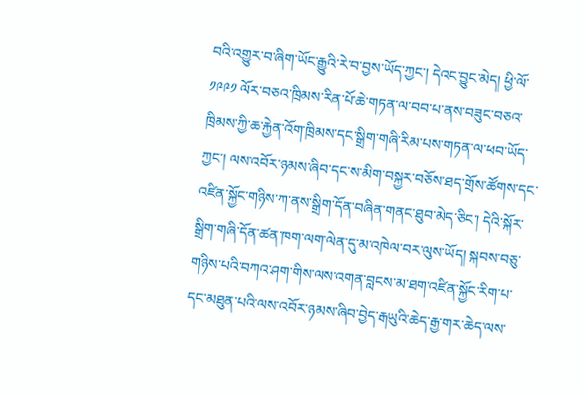བའི་འགྱུར་བ་ཞིག་ཡོང་རྒྱུའི་རེ་བ་བྱས་ཡོད་ཀྱང་། དེའང་བྱུང་མེད། ཕྱི་ལོ་ ༡༩༩༡ ལོར་བཅའ་ཁྲིམས་རིན་པོ་ཆེ་གཏན་ལ་བབ་པ་ནས་བཟུང་བཅའ་ཁྲིམས་ཀྱི་ཆ་རྐྱེན་འོག་ཁྲིམས་དང་སྒྲིག་གཞི་རིམ་པས་གཏན་ལ་ཕབ་ཡོད་ཀྱང་། ལས་འབོར་ཉམས་ཞིབ་དང་ས་མིག་བསྐྱར་བཅོས་ཐད་གྲོས་ཚོགས་དང་འཛིན་སྐྱོང་གཉིས་ཀ་ནས་སྒྲིག་དོན་བཞིན་གནང་ཐུབ་མེད་ཅིང་། དེའི་སྐོར་སྒྲིག་གཞི་དོན་ཚན་ཁག་ལག་ལེན་དུ་མ་འཁེལ་བར་ལུས་ཡོད། སྐབས་བཅུ་གཉིས་པའི་བཀའ་ཤག་གིས་ལས་འགན་བླངས་མ་ཐག་འཛིན་སྐྱོང་རིག་པ་དང་མཐུན་པའི་ལས་འབོར་ཉམས་ཞིབ་བྱེད་རྒཡུའི་ཆེད་རྒྱ་གར་ཆེད་ལས་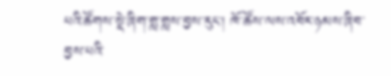པའི་ཚོགས་སྡེ་ཞིག་གླ་གླས་བྱས་རུང་། ཁོ་ཚོས་ལས་འབོར་ཉམས་ཞིབ་བྱས་པའི་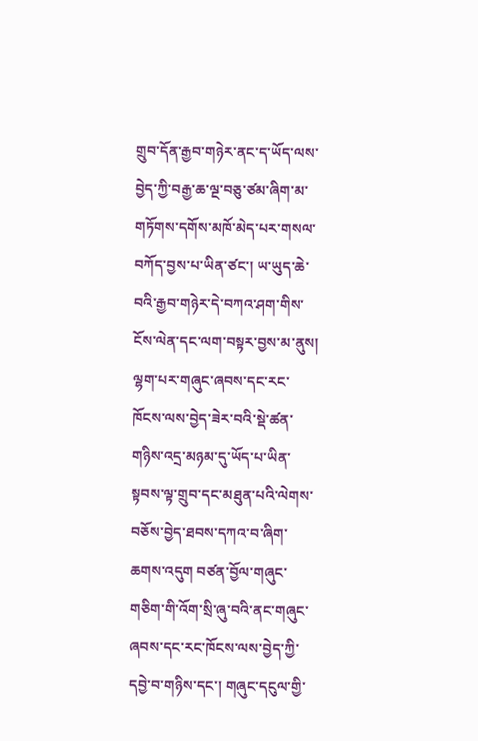གྲུབ་དོན་རྒྱབ་གཉེར་ནང་ད་ཡོད་ལས་བྱེད་ཀྱི་བརྒྱ་ཆ་ལྔ་བཅུ་ཙམ་ཞིག་མ་གཏོགས་དགོས་མཁོ་མེད་པར་གསལ་བཀོད་བྱས་པ་ཡིན་ཙང་། ཡ་ཡུད་ཆེ་བའི་རྒྱབ་གཉེར་དེ་བཀའ་ཤག་གིས་ངོས་ལེན་དང་ལག་བསྟར་བྱས་མ་ནུས། ལྷག་པར་གཞུང་ཞབས་དང་རང་ཁོངས་ལས་བྱེད་ཟེར་བའི་སྡེ་ཚན་གཉིས་འདྲ་མཉམ་དུ་ཡོད་པ་ཡིན་སྟབས་ལྟ་གྲུབ་དང་མཐུན་པའི་ལེགས་བཅོས་བྱེད་ཐབས་དཀའ་བ་ཞིག་ཆགས་འདུག བཙན་བྱོལ་གཞུང་གཅིག་གི་འོག་སྲི་ཞུ་བའི་ནང་གཞུང་ཞབས་དང་རང་ཁོངས་ལས་བྱེད་ཀྱི་དབྱེ་བ་གཉིས་དང་། གཞུང་དངུལ་གྱི་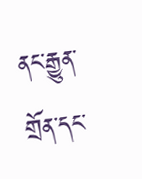ནང་རྒྱུན་གྲོན་དང་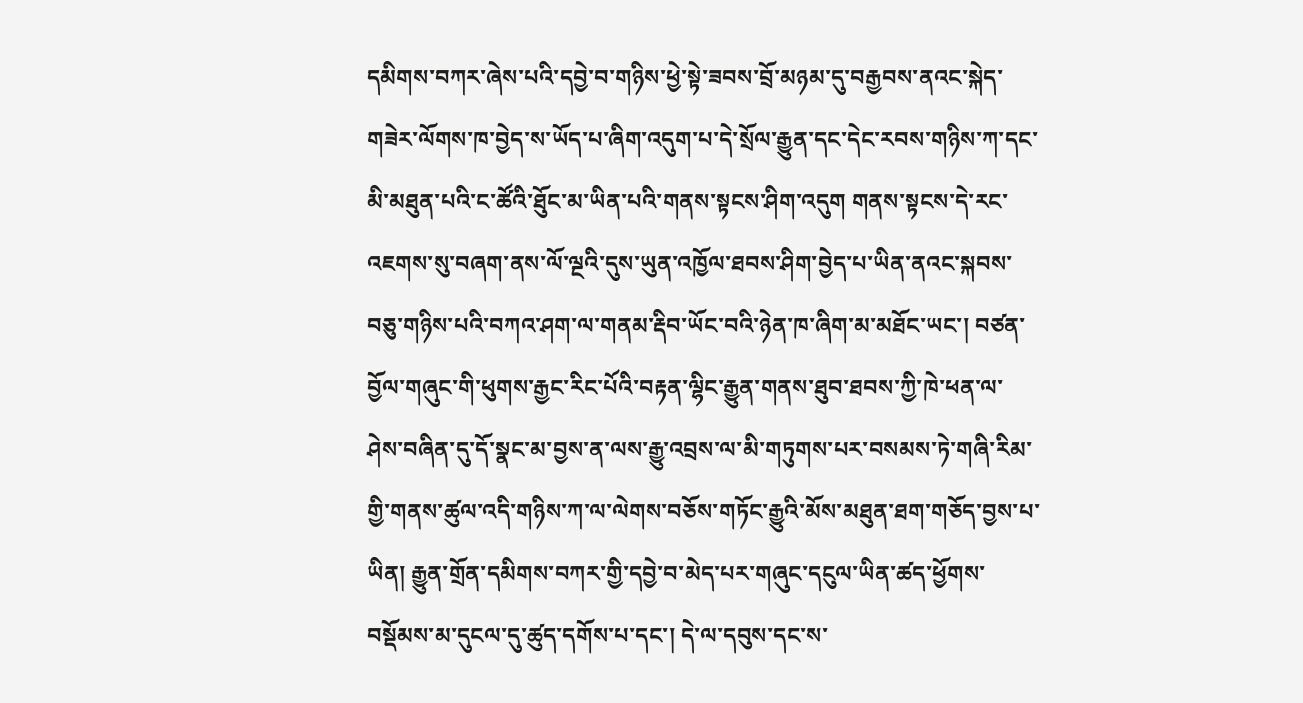དམིགས་བཀར་ཞེས་པའི་དབྱེ་བ་གཉིས་ཕྱེ་སྟེ་ཟབས་བྲོ་མཉམ་དུ་བརྒྱབས་ནའང་སྐེད་གཟེར་ལོགས་ཁ་བྱེད་ས་ཡོད་པ་ཞིག་འདུག་པ་དེ་སྲོལ་རྒྱུན་དང་དེང་རབས་གཉིས་ཀ་དང་མི་མཐུན་པའི་ང་ཚོའི་ཐོུང་མ་ཡིན་པའི་གནས་སྟངས་ཤིག་འདུག གནས་སྟངས་དེ་རང་འཇགས་སུ་བཞག་ནས་ལོ་ལྔའི་དུས་ཡུན་འཁྱོལ་ཐབས་ཤིག་བྱེད་པ་ཡིན་ནའང་སྐབས་བཅུ་གཉིས་པའི་བཀའ་ཤག་ལ་གནམ་རྡིབ་ཡོང་བའི་ཉེན་ཁ་ཞིག་མ་མཐོང་ཡང་། བཙན་བྱོལ་གཞུང་གི་ཕུགས་རྒྱང་རིང་པོའི་བརྟན་ལྷིང་རྒྱུན་གནས་ཐུབ་ཐབས་ཀྱི་ཁེ་ཕན་ལ་ཤེས་བཞིན་དུ་དོ་སྣང་མ་བྱས་ན་ལས་རྒྱུ་འབྲས་ལ་མི་གཏུགས་པར་བསམས་ཏེ་གཞི་རིམ་གྱི་གནས་ཚུལ་འདི་གཉིས་ཀ་ལ་ལེགས་བཅོས་གཏོང་རྒྱུའི་མོས་མཐུན་ཐག་གཅོད་བྱས་པ་ཡིན། རྒྱུན་གྲོན་དམིགས་བཀར་གྱི་དབྱེ་བ་མེད་པར་གཞུང་དངུལ་ཡིན་ཚད་ཕྱོགས་བསྡོམས་མ་དུངལ་དུ་ཚུད་དགོས་པ་དང་། དེ་ལ་དབུས་དང་ས་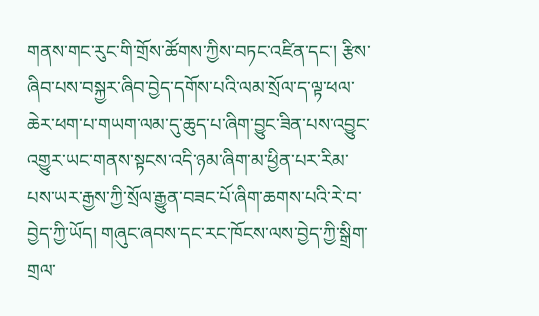གནས་གང་རུང་གི་གྲོས་ཚོགས་ཀྱིས་བཏང་འཛིན་དང་། རྩིས་ཞིབ་པས་བསྐྱར་ཞིབ་བྱེད་དགོས་པའི་ལམ་སྲོལ་ད་ལྟ་ཕལ་ཆེར་ཕག་པ་གཡག་ལམ་དུ་ཆུད་པ་ཞིག་བྱུང་ཟིན་པས་འབྱུང་འགྱུར་ཡང་གནས་སྟངས་འདི་ཉམ་ཞིག་མ་ཕྱིན་པར་རིམ་པས་ཡར་རྒྱས་ཀྱི་སྲོལ་རྒྱུན་བཟང་པོ་ཞིག་ཆགས་པའི་རེ་བ་བྱེད་ཀྱི་ཡོད། གཞུང་ཞབས་དང་རང་ཁོངས་ལས་བྱེད་ཀྱི་སྒྲིག་གྲལ་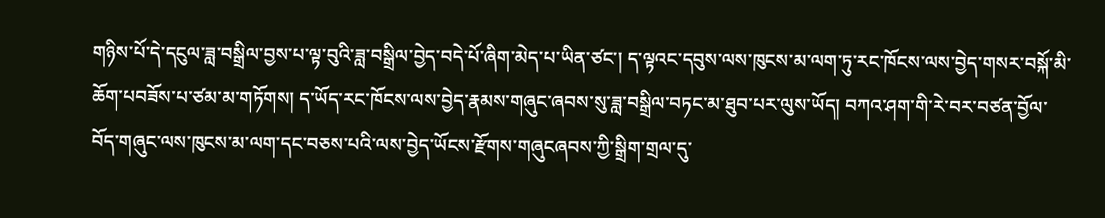གཉིས་པོ་དེ་དངུལ་ཟླ་བསྒྲིལ་བྱས་པ་ལྟ་བུའི་ཟླ་བསྒྲིལ་བྱེད་བདེ་པོ་ཞིག་མེད་པ་ཡིན་ཙང་། ད་ལྟའང་དབུས་ལས་ཁུངས་མ་ལག་ཏུ་རང་ཁོངས་ལས་བྱེད་གསར་བསྐོ་མི་ཆོག་པབཟོས་པ་ཙམ་མ་གཏོགས། ད་ཡོད་རང་ཁོངས་ལས་བྱེད་རྣམས་གཞུང་ཞབས་སུ་ཟླ་བསྒྲིལ་བཏང་མ་ཐུབ་པར་ལུས་ཡོད། བཀའ་ཤག་གི་རེ་བར་བཙན་བྱོལ་བོད་གཞུང་ལས་ཁུངས་མ་ལག་དང་བཅས་པའི་ལས་བྱེད་ཡོངས་རྫོགས་གཞུངཞབས་ཀྱི་སྒྲིག་གྲལ་དུ་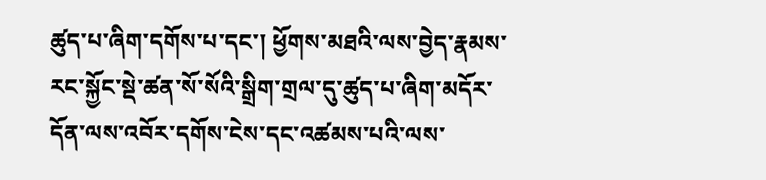ཚུད་པ་ཞིག་དགོས་པ་དང་། ཕྱོགས་མཐའི་ལས་བྱེད་རྣམས་རང་སྐྱོང་སྡེ་ཚན་སོ་སོའི་སྒྲིག་གྲལ་དུ་ཚུད་པ་ཞིག་མདོར་དོན་ལས་འབོར་དགོས་ངེས་དང་འཚམས་པའི་ལས་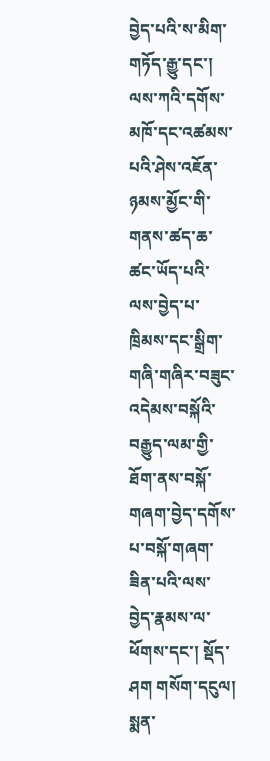བྱེད་པའི་ས་མིག་གཏོད་རྒྱུ་དང་། ལས་ཀའི་དགོས་མཁོ་དང་འཚམས་པའི་ཤེས་འཇོན་ཉམས་མྱོང་གི་གནས་ཚད་ཆ་ཚང་ཡོད་པའི་ལས་བྱེད་པ་ཁྲིམས་དང་སྒྲིག་གཞི་གཞིར་བཟུང་འདེམས་བསྐོའི་བརྒྱུད་ལམ་གྱི་ཐོག་ནས་བསྐོ་གཞག་བྱེད་དགོས་པ་བསྐོ་གཞག་ཟིན་པའི་ལས་བྱེད་རྣམས་ལ་ཕོགས་དང་། སྡོད་ཤག གསོག་དངུལ། སྨན་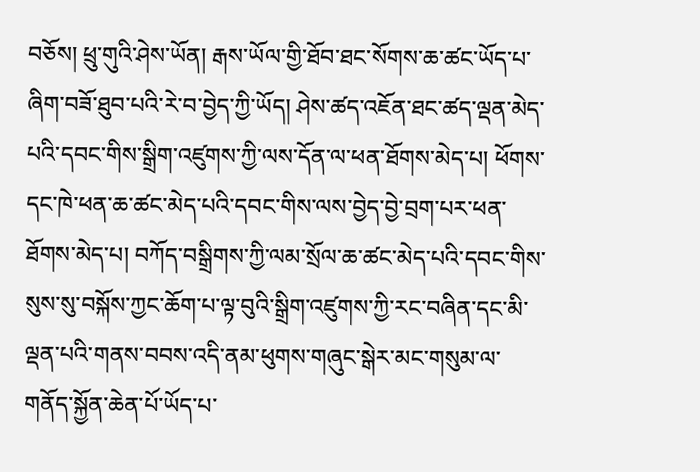བཅོས། ཕྲུ་གུའི་ཤེས་ཡོན། རྒས་ཡོལ་གྱི་ཐོབ་ཐང་སོགས་ཆ་ཚང་ཡོད་པ་ཞིག་བཟོ་ཐུབ་པའི་རེ་བ་བྱེད་ཀྱི་ཡོད། ཤེས་ཚད་འཇོན་ཐང་ཚད་ལྡན་མེད་པའི་དབང་གིས་སྒྲིག་འཛུགས་ཀྱི་ལས་དོན་ལ་ཕན་ཐོགས་མེད་པ། ཕོགས་དང་ཁེ་ཕན་ཆ་ཚང་མེད་པའི་དབང་གིས་ལས་བྱེད་བྱེ་བྲག་པར་ཕན་ཐོགས་མེད་པ། བཀོད་བསྒྲིགས་ཀྱི་ལམ་སྲོལ་ཆ་ཚང་མེད་པའི་དབང་གིས་སུས་སུ་བསྐོས་ཀྱང་ཆོག་པ་ལྟ་བུའི་སྒྲིག་འཛུགས་ཀྱི་རང་བཞིན་དང་མི་ལྡན་པའི་གནས་བབས་འདི་ནམ་ཕུགས་གཞུང་སྒེར་མང་གསུམ་ལ་གནོད་སྐྱོན་ཆེན་པོ་ཡོད་པ་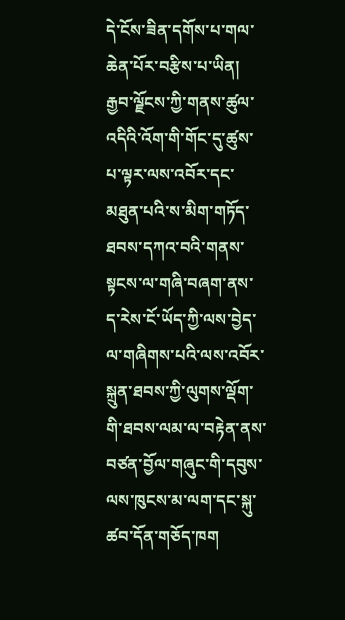དེ་ངོས་ཟིན་དགོས་པ་གལ་ཆེན་པོར་བརྩིས་པ་ཡིན། རྒྱབ་ལྗོངས་ཀྱི་གནས་ཚུལ་འདིའི་འོག་གི་གོང་དུ་ཚུས་པ་ལྟར་ལས་འབོར་དང་མཐུན་པའི་ས་མིག་གཏོད་ཐབས་དཀའ་བའི་གནས་སྟངས་ལ་གཞི་བཞག་ནས་ད་རེས་ངོ་ཡོད་ཀྱི་ལས་བྱེད་ལ་གཞིགས་པའི་ལས་འབོར་སྐྲུན་ཐབས་ཀྱི་ལུགས་ལྡོག་གི་ཐབས་ལམ་ལ་བརྟེན་ནས་བཙན་བྱོལ་གཞུང་གི་དབུས་ལས་ཁུངས་མ་ལག་དང་སྐུ་ཚབ་དོན་གཅོད་ཁག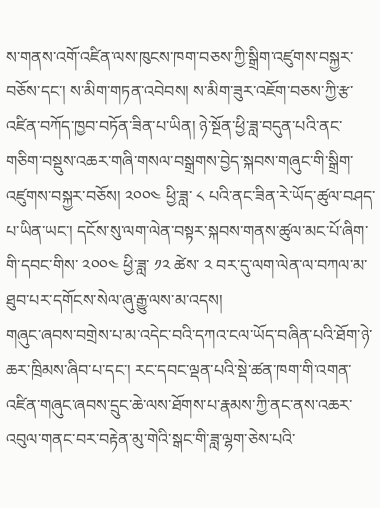ས་གནས་འགོ་འཛིན་ལས་ཁུངས་ཁག་བཅས་ཀྱི་སྒྲིག་འཛུགས་བསྐྱར་བཅོས་དང་། ས་མིག་གཏན་འབེབས། ས་མིག་ཟུར་འཇོག་བཅས་ཀྱི་རྩ་འཛིན་བཀོད་ཁྱབ་བཏོན་ཟིན་པ་ཡིན། ཉེ་སྔོན་ཕྱི་ཟླ་བདུན་པའི་ནང་གཅིག་བསྡུས་འཆར་གཞི་གསལ་བསྒྲགས་བྱེད་སྐབས་གཞུང་གི་སྒྲིག་འཛུགས་བསྐྱར་བཅོས། ༢༠༠༤ ཕྱི་ཟླ་ ༨ པའི་ནང་ཟིན་རེ་ཡོད་ཚུལ་བཤད་པ་ཡིན་ཡང་། དངོས་སུ་ལག་ལེན་བསྟར་སྐབས་གནས་ཚུལ་མང་པོ་ཞིག་གི་དབང་གིས་ ༢༠༠༤ ཕྱི་ཟླ་ ༡༢ ཚེས་ ༢ བར་དུ་ལག་ལེན་ལ་བཀལ་མ་ཐུབ་པར་དགོངས་སེལ་ཞུ་རྒྱུ་ལས་མ་འདས།
གཞུང་ཞབས་བགྲེས་པ་མ་འདེང་བའི་དཀའ་ངལ་ཡོད་བཞིན་པའི་ཐོག་ཉེ་ཆར་ཁྲིམས་ཞིབ་པ་དང་། རང་དབང་ལྡན་པའི་སྡེ་ཚན་ཁག་གི་འགན་འཛིན་གཞུང་ཞབས་དྲུང་ཆེ་ལས་ཐོགས་པ་རྣམས་ཀྱི་ནང་ནས་འཆར་འབུལ་གནང་བར་བརྟེན་མུ་གེའི་སྒང་གི་ཟླ་ལྷག་ཅེས་པའི་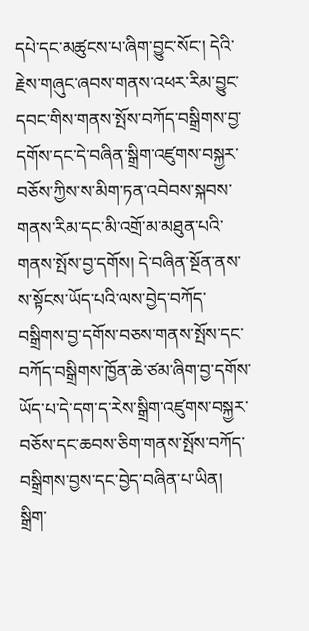དཔེ་དང་མཚུངས་པ་ཞིག་བྱུང་སོང་། དེའི་རྗེས་གཞུང་ཞབས་གནས་འཕར་རིམ་བྱུང་དབང་གིས་གནས་སྤོས་བཀོད་བསྒྲིགས་བྱ་དགོས་དང་དེ་བཞིན་སྒྲིག་འཛུགས་བསྐྱར་བཅོས་ཀྱིས་ས་མིག་ཏན་འབེབས་སྐབས་གནས་རིམ་དང་མི་འགྲོ་མ་མཐུན་པའི་གནས་སྤོས་བྱ་དགོས། དེ་བཞིན་སྔོན་ནས་ས་སྟོངས་ཡོད་པའི་ལས་བྱེད་བཀོད་བསྒྲིགས་བྱ་དགོས་བཅས་གནས་སྤོས་དང་བཀོད་བསྒྲིགས་ཁྱོན་ཆེ་ཙམ་ཞིག་བྱ་དགོས་ཡོད་པ་དེ་དག་ད་རེས་སྒྲིག་འཛུགས་བསྐྱར་བཅོས་དང་ཆབས་ཅིག་གནས་སྤོས་བཀོད་བསྒྲིགས་བྱས་དང་བྱེད་བཞིན་པ་ཡིན།
སྒྲིག་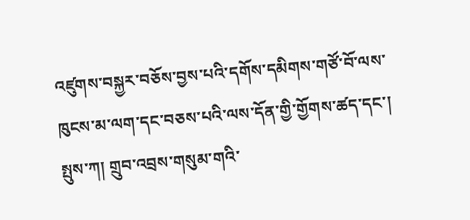འཛུགས་བསྐྱར་བཅོས་བྱས་པའི་དགོས་དམིགས་གཙོ་བོ་ལས་ཁུངས་མ་ལག་དང་བཅས་པའི་ལས་དོན་གྱི་གྱོགས་ཚད་དང་། སྤུས་ཀ། གྲུབ་འབྲས་གསུམ་གའི་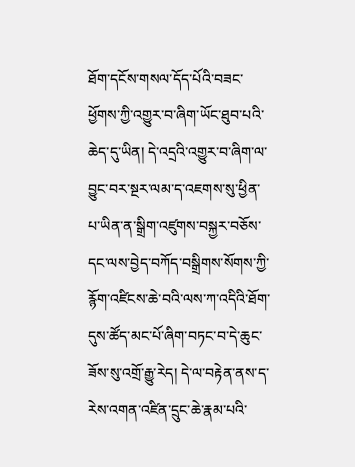ཐོག་དངོས་གསལ་དོད་པོའི་བཟང་ཕྱོགས་ཀྱི་འགྱུར་བ་ཞིག་ཡོང་ཐུབ་པའི་ཆེད་དུ་ཡིན། དེ་འདྲའི་འགྱུར་བ་ཞིག་ལ་བྱུང་བར་སྔར་ལམ་ད་འཇགས་སུ་ཕྱིན་པ་ཡིན་ན་སྒྲིག་འཛུགས་བསྐྱར་བཅོས་དང་ལས་བྱེད་བཀོད་བསྒྲིགས་སོགས་ཀྱི་རྙོག་འཛིངས་ཆེ་བའི་ལས་ཀ་འདིའི་ཐོག་དུས་ཚོད་མང་པོ་ཞིག་བཏང་བ་དེ་ཆུང་ཟོས་སུ་འགྲོ་རྒྱུ་རེད། དེ་ལ་བརྟེན་ནས་ད་རེས་འགན་འཛིན་དྲུང་ཆེ་རྣམ་པའི་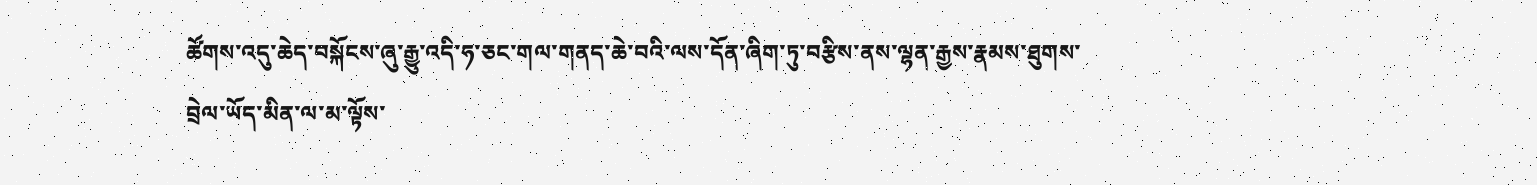ཚོགས་འདུ་ཆེད་བསྐོངས་ཞུ་རྒྱུ་འདི་ཧ་ཅང་གལ་གནད་ཆེ་བའི་ལས་དོན་ཞིག་ཏུ་བརྩིས་ནས་ལྷན་རྒྱས་རྣམས་ཐུགས་བྲེལ་ཡོད་མིན་ལ་མ་ལྟོས་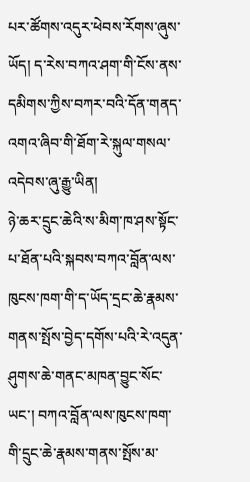པར་ཚོགས་འདུར་ཕེབས་རོགས་ཞུས་ཡོད། ད་རེས་བཀའ་ཤག་གི་ངོས་ནས་དམིགས་ཀྱིས་བཀར་བའི་དོན་གནད་འགའ་ཞིབ་གི་ཐོག་རེ་སྐུལ་གསལ་འདེབས་ཞུ་རྒྱུ་ཡིན།
ཉེ་ཆར་དྲུང་ཆེའི་ས་མིག་ཁ་ཤས་སྟོང་པ་ཐོན་པའི་སྐབས་བཀའ་བློན་ལས་ཁུངས་ཁག་གི་ད་ཡོད་དྲང་ཆེ་རྣམས་གནས་སྤོས་བྱེད་དགོས་པའི་རེ་འདུན་ཤུགས་ཆེ་གནང་མཁན་བྱུང་སོང་ཡང་། བཀའ་བློན་ལས་ཁུངས་ཁག་གི་དྲུང་ཆེ་རྣམས་གནས་སྤོས་མ་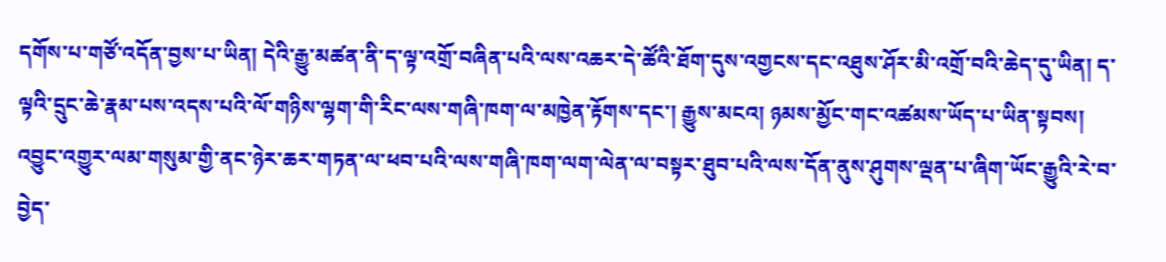དགོས་པ་གཙོ་འདོན་བྱས་པ་ཡིན། དེའི་རྒྱུ་མཚན་ནི་ད་ལྟ་འགྲོ་བཞིན་པའི་ལས་འཆར་དེ་ཚོའི་ཐོག་དུས་འགྱངས་དང་འཐུས་ཤོར་མི་འགྲོ་བའི་ཆེད་དུ་ཡིན། ད་ལྟའི་དྲུང་ཆེ་རྣམ་པས་འདས་པའི་ལོ་གཉིས་ལྷག་གི་རིང་ལས་གཞི་ཁག་ལ་མཁྱེན་རྟོགས་དང་། རྒྱུས་མངའ། ཉམས་མྱོང་གང་འཚམས་ཡོད་པ་ཡིན་སྟབས། འབྱུང་འགྱུར་ལམ་གསུམ་གྱི་ནང་ཉེར་ཆར་གཏན་ལ་ཕབ་པའི་ལས་གཞི་ཁག་ལག་ལེན་ལ་བསྟར་ཐུབ་པའི་ལས་དོན་ནུས་ཤུགས་ལྡན་པ་ཞིག་ཡོང་རྒྱུའི་རེ་བ་བྱེད་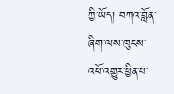ཀྱི་ཡོད། བཀའ་བློན་ཞིག་ལས་ཁུངས་འཕོ་འགྱུར་ཕྱིན་པ་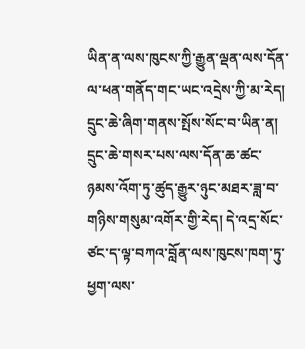ཡིན་ན་ལས་ཁུངས་ཀྱི་རྒྱུན་ལྡན་ལས་དོན་ལ་ཕན་གནོད་གང་ཡང་འདྲེས་ཀྱི་མ་རེད། དྲུང་ཆེ་ཞིག་གནས་སྤོས་སོང་བ་ཡིན་ན། དྲུང་ཆེ་གསར་པས་ལས་དོན་ཆ་ཚང་ཉམས་འོག་ཏུ་ཚུད་རྒྱུར་ཉུང་མཐར་ཟླ་བ་གཉིས་གསུམ་འགོར་གྱི་རེད། དེ་འདྲ་སོང་ཙང་ད་ལྟ་བཀའ་བློན་ལས་ཁུངས་ཁག་ཏུ་ཕྱག་ལས་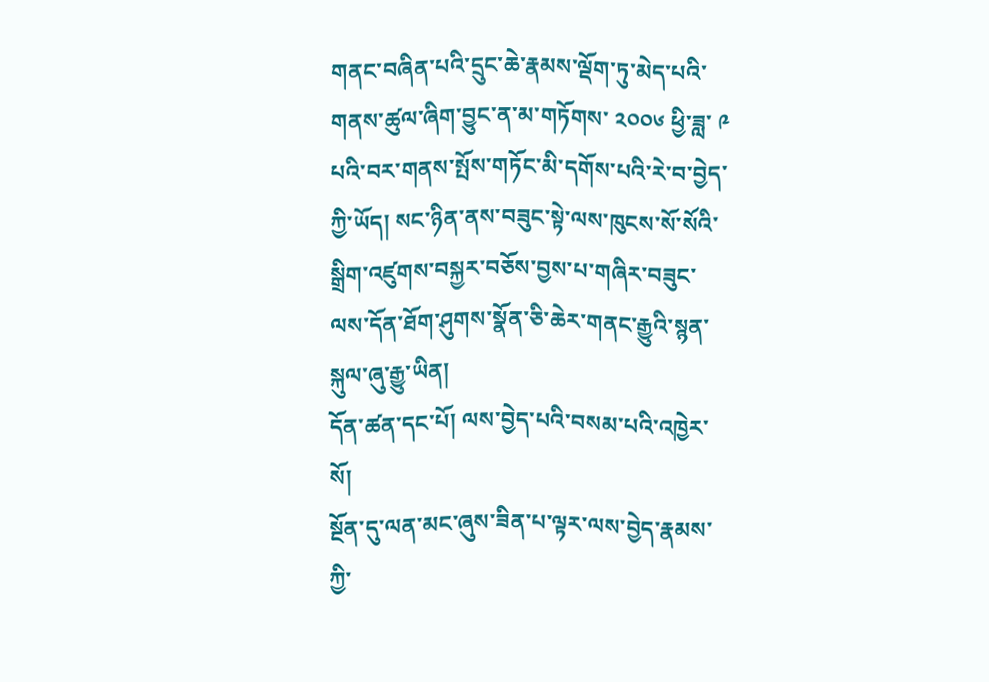གནང་བཞིན་པའི་དྲུང་ཆེ་རྣམས་ལྡོག་ཏུ་མེད་པའི་གནས་ཚུལ་ཞིག་བྱུང་ན་མ་གཏོགས་ ༢༠༠༦ ཕྱི་ཟླ་ ༩ པའི་བར་གནས་སྤོས་གཏོང་མི་དགོས་པའི་རེ་བ་བྱེད་ཀྱི་ཡོད། སང་ཉིན་ནས་བཟུང་སྟེ་ལས་ཁུངས་སོ་སོའི་སྒྲིག་འཛུགས་བསྐྱར་བཅོས་བྱས་པ་གཞིར་བཟུང་ལས་དོན་ཐོག་ཤུགས་སྣོན་ཅི་ཆེར་གནང་རྒྱུའི་སྙན་སྐུལ་ཞུ་རྒྱུ་ཡིན།
དོན་ཚན་དང་པོ། ལས་བྱེད་པའི་བསམ་པའི་འཁྱེར་སོ།
སྔོན་དུ་ལན་མང་ཞུས་ཟིན་པ་ལྟར་ལས་བྱེད་རྣམས་ཀྱི་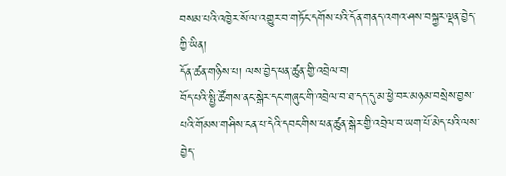བསམ་པའི་འཁྱེར་སོ་ལ་འགྱུར་བ་གཏོང་དགོས་པའི་དོན་གནད་འགའ་ཤས་བསྐྱར་ལྡན་བྱེད་ཀྱི་ཡིན།
དོན་ཚན་གཉིས་པ། ལས་བྱེད་ཕན་ཚུན་གྱི་འབྲེལ་བ།
བོད་པའི་སྤྱི་ཚོགས་ནང་སྒེར་དང་གཞུང་གི་འབྲེལ་བ་ཐ་དད་དུ་མ་ཕྱེ་བར་མཉམ་བསྲེས་བྱས་པའི་གོམས་གཤིས་ངན་པ་དེའི་དབང་གིས་ཕན་ཚུན་སྒེར་གྱི་འབྲེལ་བ་ཡག་པོ་མེད་པའི་ལས་བྱེད་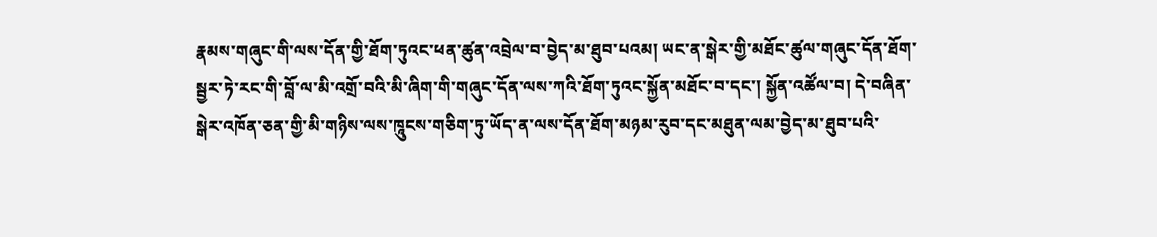རྣམས་གཞུང་གི་ལས་དོན་གྱི་ཐོག་ཏུའང་ཕན་ཚུན་འབྲེལ་བ་བྱེད་མ་ཐུབ་པའམ། ཡང་ན་སྒེར་གྱི་མཐོང་ཚུལ་གཞུང་དོན་ཐོག་སྦྱར་ཏེ་རང་གི་བློ་ལ་མི་འགྲོ་བའི་མི་ཞིག་གི་གཞུང་དོན་ལས་ཀའི་ཐོག་ཏུའང་སྐྱོན་མཐོང་བ་དང་། སྐྱོན་འཚོལ་བ། དེ་བཞིན་སྒེར་འཁོན་ཅན་གྱི་མི་གཉིས་ལས་ཁཱུངས་གཅིག་ཏུ་ཡོད་ན་ལས་དོན་ཐོག་མཉམ་རུབ་དང་མཐུན་ལམ་བྱེད་མ་ཐུབ་པའི་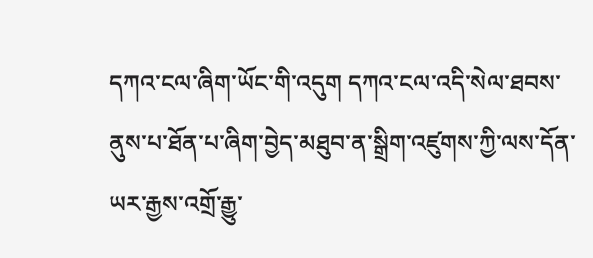དཀའ་ངལ་ཞིག་ཡོང་གི་འདུག དཀའ་ངལ་འདི་སེལ་ཐབས་ནུས་པ་ཐོན་པ་ཞིག་བྱེད་མཐུབ་ན་སྒྲིག་འཛུགས་ཀྱི་ལས་དོན་ཡར་རྒྱས་འགྲོ་རྒྱུ་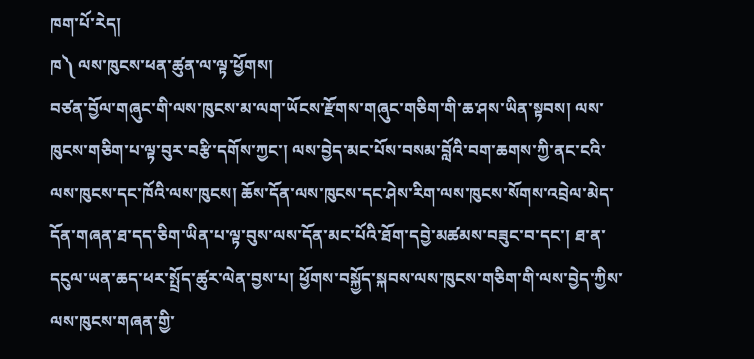ཁག་པོ་རེད།
ཁ༽ ལས་ཁུངས་ཕན་ཚུན་ལ་ལྟ་ཕྱོགས།
བཙན་བྱོལ་གཞུང་གི་ལས་ཁུངས་མ་ལག་ཡོངས་རྫོགས་གཞུང་གཅིག་གི་ཆ་ཤས་ཡིན་སྟབས། ལས་ཁུངས་གཅིག་པ་ལྟ་བུར་བརྩི་དགོས་ཀྱང་། ལས་བྱེད་མང་པོས་བསམ་བློའི་བག་ཆགས་ཀྱི་ནང་ངའི་ལས་ཁུངས་དང་ཁོའི་ལས་ཁུངས། ཆོས་དོན་ལས་ཁུངས་དང་ཤེས་རིག་ལས་ཁུངས་སོགས་འབྲེལ་མེད་དོན་གཞན་ཐ་དད་ཅིག་ཡིན་པ་ལྟ་བུས་ལས་དོན་མང་པོའི་ཐོག་དབྱེ་མཚམས་བཟུང་བ་དང་། ཐ་ན་དངུལ་ཡན་ཆད་ཕར་སྤྲོད་ཚུར་ལེན་བྱས་པ། ཕྱོགས་བསྐྱོད་སྐབས་ལས་ཁུངས་གཅིག་གི་ལས་བྱེད་ཀྱིས་ལས་ཁུངས་གཞན་གྱི་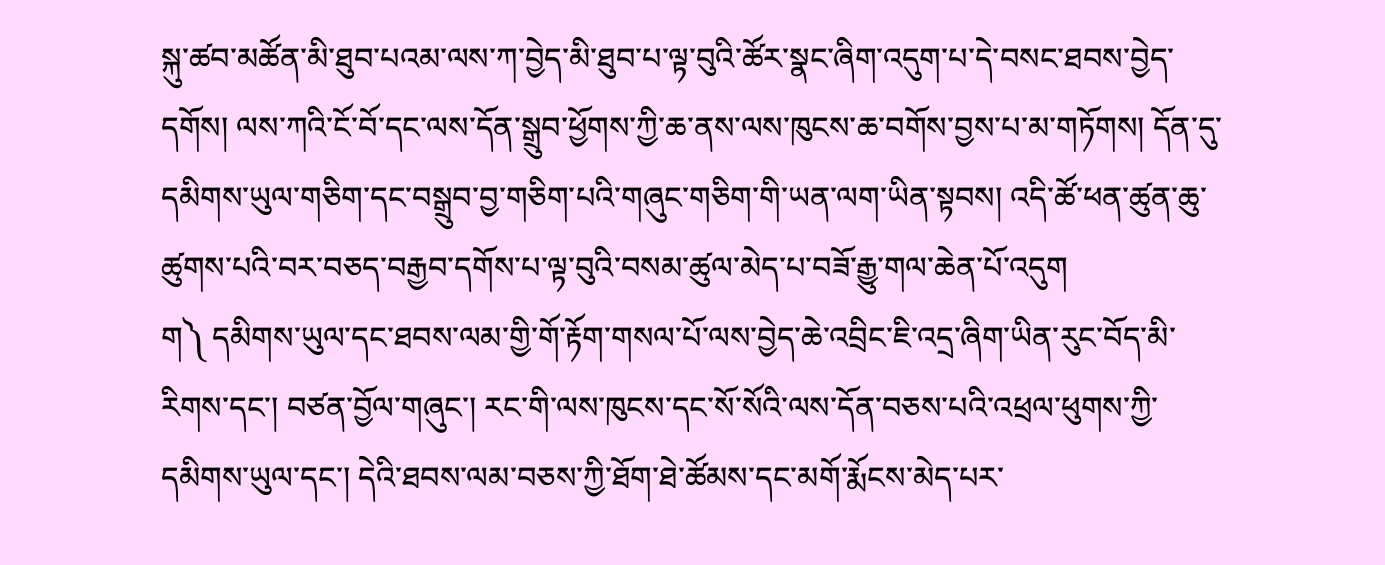སྐུ་ཚབ་མཚོན་མི་ཐུབ་པའམ་ལས་ཀ་བྱེད་མི་ཐུབ་པ་ལྟ་བུའི་ཚོར་སྣང་ཞིག་འདུག་པ་དེ་བསང་ཐབས་བྱེད་དགོས། ལས་ཀའི་ངོ་བོ་དང་ལས་དོན་སྒྲུབ་ཕྱོགས་ཀྱི་ཆ་ནས་ལས་ཁུངས་ཆ་བགོས་བྱས་པ་མ་གཏོགས། དོན་དུ་དམིགས་ཡུལ་གཅིག་དང་བསྒྲུབ་བྱ་གཅིག་པའི་གཞུང་གཅིག་གི་ཡན་ལག་ཡིན་སྟབས། འདི་ཚོ་ཕན་ཚུན་ཆུ་ཚུགས་པའི་བར་བཅད་བརྒྱབ་དགོས་པ་ལྟ་བུའི་བསམ་ཚུལ་མེད་པ་བཟོ་རྒྱུ་གལ་ཆེན་པོ་འདུག
ག༽ དམིགས་ཡུལ་དང་ཐབས་ལམ་གྱི་གོ་རྟོག་གསལ་པོ་ལས་བྱེད་ཆེ་འབྲིང་ཇི་འདྲ་ཞིག་ཡིན་རུང་བོད་མི་རིགས་དང་། བཙན་བྱོལ་གཞུང་། རང་གི་ལས་ཁུངས་དང་སོ་སོའི་ལས་དོན་བཅས་པའི་འཕྲལ་ཕུགས་ཀྱི་དམིགས་ཡུལ་དང་། དེའི་ཐབས་ལམ་བཅས་ཀྱི་ཐོག་ཐེ་ཚོམས་དང་མགོ་རྨོངས་མེད་པར་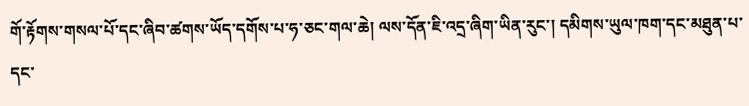གོ་རྟོགས་གསལ་པོ་དང་ཞིབ་ཚགས་ཡོད་དགོས་པ་ཧ་ཅང་གལ་ཆེ། ལས་དོན་ཇི་འདྲ་ཞིག་ཡིན་རུང་། དམིགས་ཡུལ་ཁག་དང་མཐུན་པ་དང་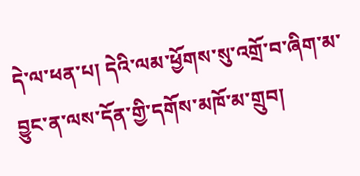དེ་ལ་ཕན་པ། དེའི་ལམ་ཕྱོགས་སུ་འགྲོ་བ་ཞིག་མ་བྱུང་ན་ལས་དོན་གྱི་དགོས་མཁོ་མ་གྲུབ།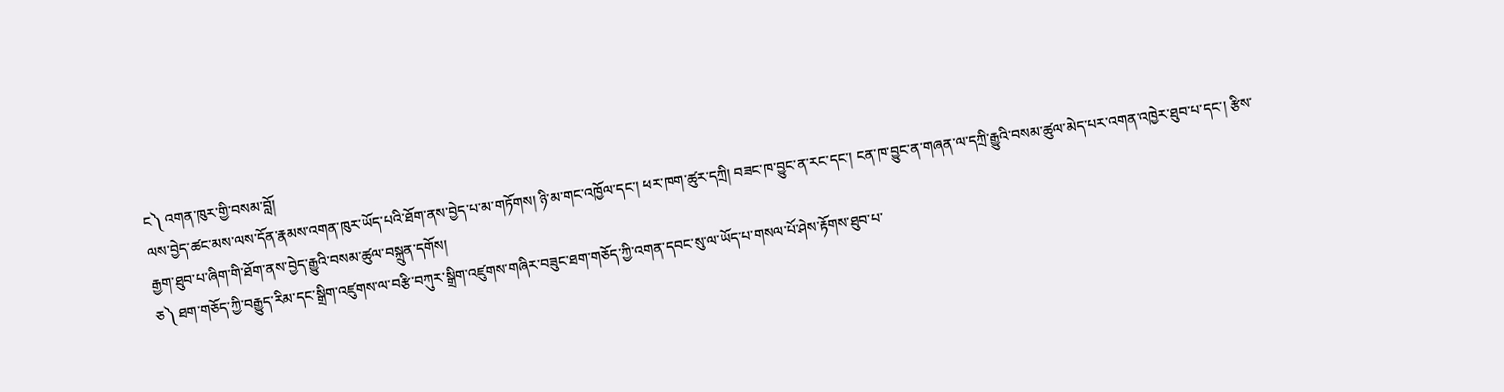ང༽ འགན་ཁུར་གྱི་བསམ་བློ།
ལས་བྱེད་ཚང་མས་ལས་དོན་རྣམས་འགན་ཁུར་ཡོད་པའི་ཐོག་ནས་བྱེད་པ་མ་གཏོགས། ཉི་མ་གང་འཁྱོལ་དང་། ཕར་ཁག་ཚུར་དཀྲི། བཟང་ཁ་བྱུང་ན་རང་དང་། ངན་ཁ་བྱུང་ན་གཞན་ལ་དཀྲི་རྒྱུའི་བསམ་ཚུལ་མེད་པར་འགན་འཁྱེར་ཐུབ་པ་དང་། རྩིས་རྒྱག་ཐུབ་པ་ཞིག་གི་ཐོག་ནས་བྱེད་རྒྱུའི་བསམ་ཚུལ་བསྐྲུན་དགོས།
ཅ༽ ཐག་གཅོད་ཀྱི་བརྒྱུད་རིམ་དང་སྒྲིག་འཛུགས་ལ་བརྩི་བཀུར་སྒྲིག་འཛུགས་གཞིར་བཟུང་ཐག་གཅོད་ཀྱི་འགན་དབང་སུ་ལ་ཡོད་པ་གསལ་པོ་ཤེས་རྟོགས་ཐུབ་པ་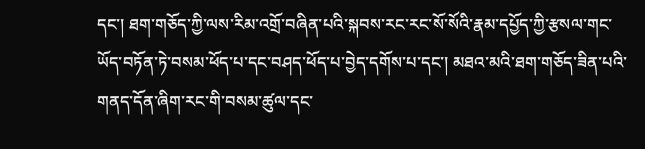དང་། ཐག་གཅོད་ཀྱི་ལས་རིམ་འགྲོ་བཞིན་པའི་སྐབས་རང་རང་སོ་སོའི་རྣམ་དཔྱོད་ཀྱི་རྩསལ་གང་ཡོད་བཏོན་ཏེ་བསམ་ཕོད་པ་དང་བཤད་ཕོད་པ་བྱེད་དགོས་པ་དང་། མཐའ་མའི་ཐག་གཅོད་ཟིན་པའི་གནད་དོན་ཞིག་རང་གི་བསམ་ཚུལ་དང་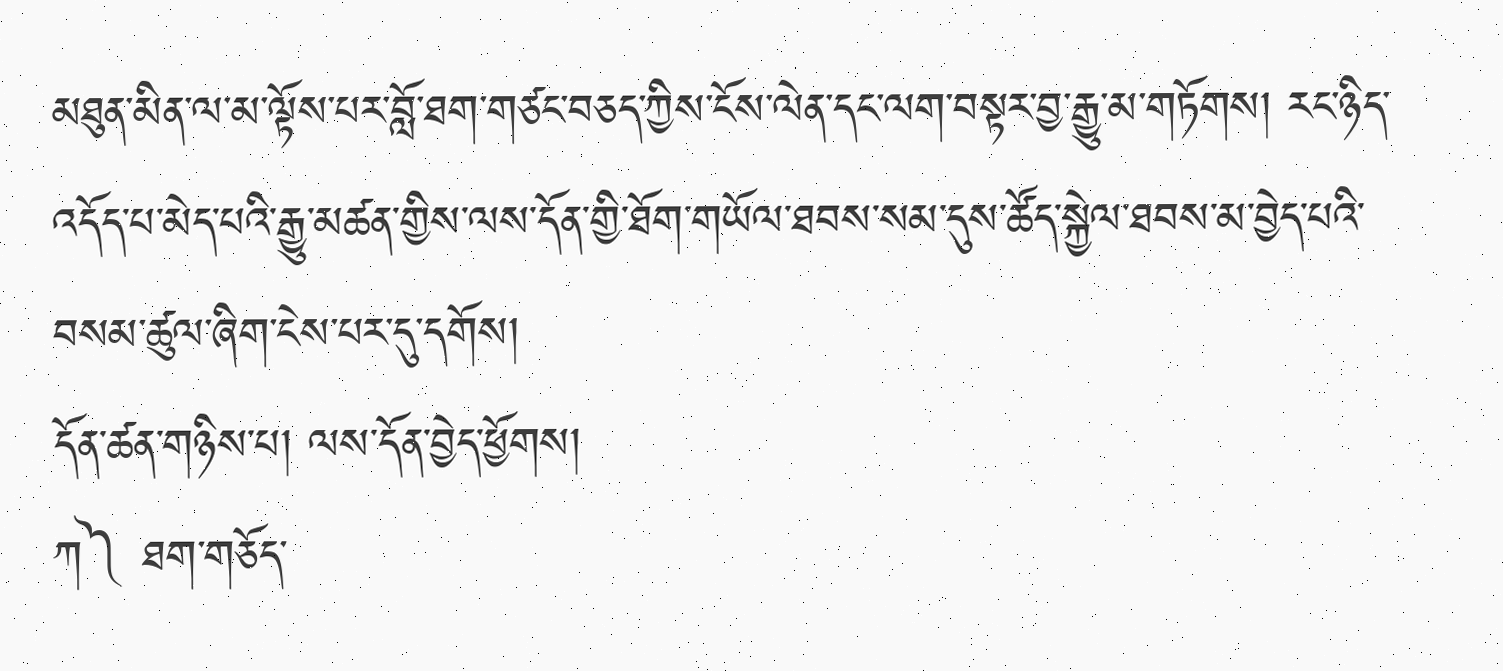མཐུན་མིན་ལ་མ་ལྟོས་པར་བློ་ཐག་གཙང་བཅད་ཀྱིས་ངོས་ལེན་དང་ལག་བསྟར་བྱ་རྒྱུ་མ་གཏོགས། རང་ཉིད་འདོད་པ་མེད་པའི་རྒྱུ་མཚན་གྱིས་ལས་དོན་གྱི་ཐོག་གཡོལ་ཐབས་སམ་དུས་ཚོད་སྐྱེལ་ཐབས་མ་བྱེད་པའི་བསམ་ཚུལ་ཞིག་ངེས་པར་དུ་དགོས།
དོན་ཚན་གཉིས་པ། ལས་དོན་བྱེད་ཕྱོགས།
ཀ༽ ཐག་གཅོད་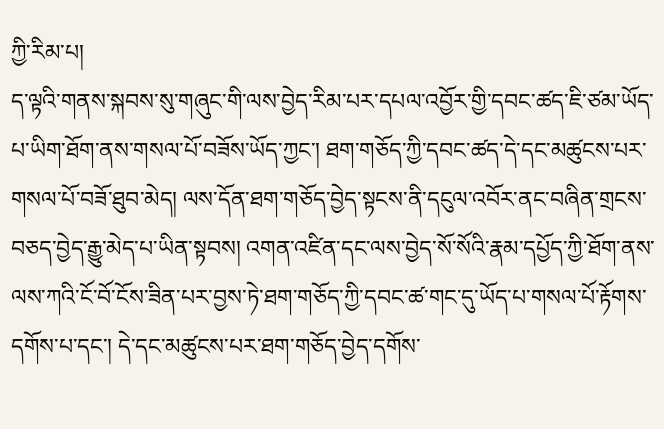ཀྱི་རིམ་པ།
ད་ལྟའི་གནས་སྐབས་སུ་གཞུང་གི་ལས་བྱེད་རིམ་པར་དཔལ་འབྱོར་གྱི་དབང་ཚད་ཇི་ཙམ་ཡོད་པ་ཡིག་ཐོག་ནས་གསལ་པོ་བཟོས་ཡོད་ཀྱང་། ཐག་གཅོད་ཀྱི་དབང་ཚད་དེ་དང་མཚུངས་པར་གསལ་པོ་བཟོ་ཐུབ་མེད། ལས་དོན་ཐག་གཅོད་བྱེད་སྟངས་ནི་དངུལ་འབོར་ནང་བཞིན་གྲངས་བཅད་བྱེད་རྒྱུ་མེད་པ་ཡིན་སྟབས། འགན་འཛིན་དང་ལས་བྱེད་སོ་སོའི་རྣམ་དཔྱོད་ཀྱི་ཐོག་ནས་ལས་ཀའི་ངོ་བོ་ངོས་ཟིན་པར་བྱས་ཏེ་ཐག་གཅོད་ཀྱི་དབང་ཚ་གང་དུ་ཡོད་པ་གསལ་པོ་རྟོགས་དགོས་པ་དང་། དེ་དང་མཚུངས་པར་ཐག་གཅོད་བྱེད་དགོས་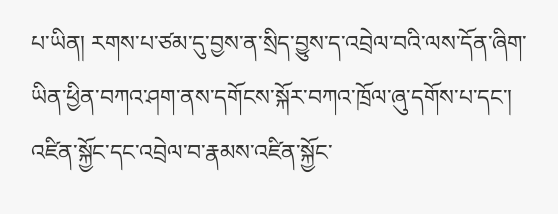པ་ཡིན། རགས་པ་ཙམ་དུ་བྱས་ན་སྲིད་བྱུས་ད་འབྲེལ་བའི་ལས་དོན་ཞིག་ཡིན་ཕྱིན་བཀའ་ཤག་ནས་དགོངས་སྐོར་བཀའ་ཁྲོལ་ཞུ་དགོས་པ་དང་། འཛིན་སྐྱོང་དང་འབྲེལ་བ་རྣམས་འཛིན་སྐྱོང་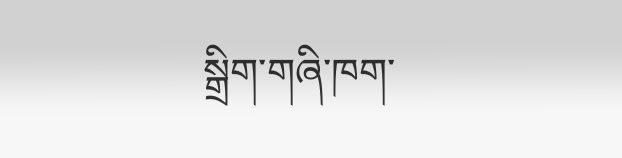སྒྲིག་གཞི་ཁག་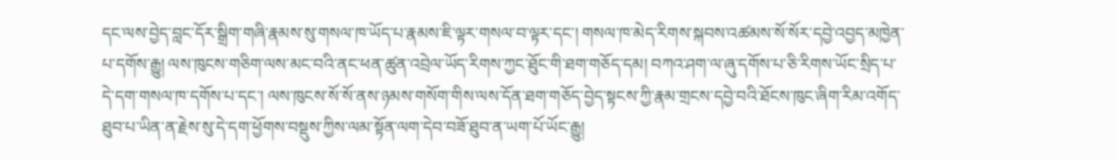དང་ལས་བྱེད་བླང་དོར་སྒྲིག་གཞི་རྣམས་སུ་གསལ་ཁ་ཡོད་པ་རྣམས་ཇི་ལྟར་གསལ་བ་ལྟར་དང་། གསལ་ཁ་མེད་རིགས་སྐབས་འཚམས་སོ་སོར་དབྱེ་འབྱད་མཁྱེན་པ་དགོས་རྒྱུ། ལས་ཁུངས་གཅིག་ལས་མང་བའི་ནང་ཕན་ཚུན་འབྲེལ་ཡོད་རིགས་ཀྱང་ཐོུང་གི་ཐག་གཅོད་དམ། བཀའ་ཤག་ལ་ཞུ་དགོས་པ་ཅི་རིགས་ཡོང་སྲིད་པ་དེ་དག་གསལ་ཁ་དགོས་པ་དང་། ལས་ཁུངས་སོ་སོ་ནས་ཉམས་གསོག་གིས་ལས་དོན་ཐག་གཅོད་བྱེད་སྟངས་ཀྱི་རྣམ་གྲངས་དབྱེ་བའི་ཐོངས་ཁུང་ཞིག་རིམ་འགོད་ཐུབ་པ་ཡིན་ན་རྗེས་སུ་དེ་དག་ཕྱོགས་བསྡུས་ཀྱིས་ལམ་སྟོན་ལག་དེབ་བཟོ་ཐུབ་ན་ཡག་པོ་ཡོང་རྒྱུ།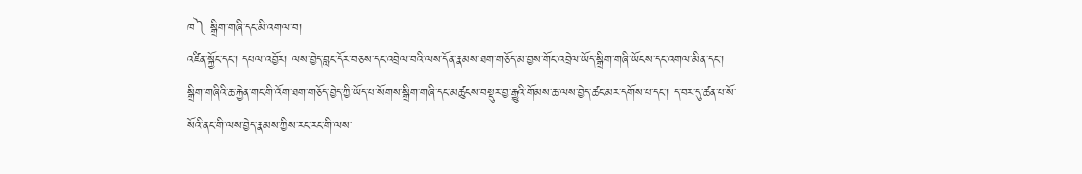ཁ༽ སྒྲིག་གཞི་དང་མི་འགལ་བ།
འཛིན་སྐྱོང་དང་། དཔལ་འབྱོར། ལས་བྱེད་བླང་དོར་བཅས་དང་འབྲེལ་བའི་ལས་དོན་རྣམས་ཐག་གཅོད་མ་བྱས་གོང་འབྲེལ་ཡོད་སྒྲིག་གཞི་ཡོངས་དང་འགལ་མིན་དང་། སྒྲིག་གཞིའི་ཆ་རྐྱེན་གང་གི་འོག་ཐག་གཅོད་བྱེད་ཀྱི་ཡོད་པ་སོགས་སྒྲིག་གཞི་དང་མཚུངས་བསྡུར་བྱ་རྒྱུའི་གོམས་ཆ་ལས་བྱེད་ཚང་མར་དགོས་པ་དང་། ད་བར་དུ་ཚན་པ་སོ་སོའི་ནང་གི་ལས་བྱེད་རྣམས་ཀྱིས་རང་རང་གི་ལས་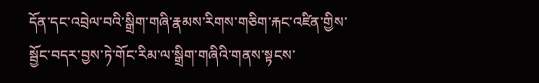དོན་དང་འབྲེལ་བའི་སྒྲིག་གཞི་རྣམས་རིགས་གཅིག་རྐང་འཛིན་གྱིས་སྦྱོང་བདར་བྱས་ཏེ་གོང་རིམ་ལ་སྒྲིག་གཞིའི་གནས་སྟངས་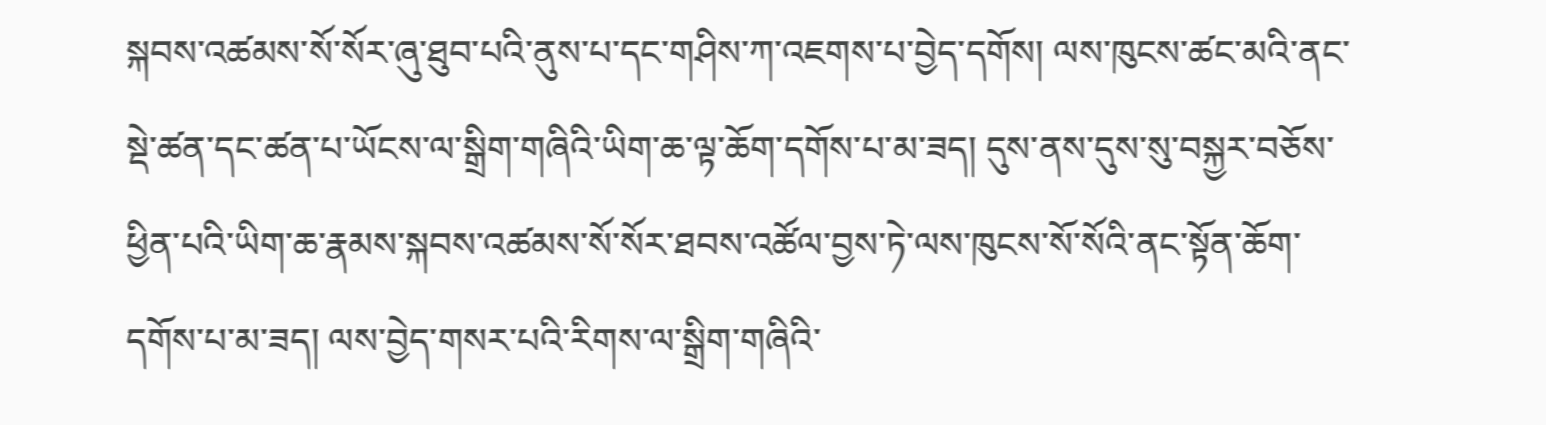སྐབས་འཚམས་སོ་སོར་ཞུ་ཐུབ་པའི་ནུས་པ་དང་གཤིས་ཀ་འཇགས་པ་བྱེད་དགོས། ལས་ཁུངས་ཚང་མའི་ནང་སྡེ་ཚན་དང་ཚན་པ་ཡོངས་ལ་སྒྲིག་གཞིའི་ཡིག་ཆ་ལྟ་ཆོག་དགོས་པ་མ་ཟད། དུས་ནས་དུས་སུ་བསྐྱར་བཅོས་ཕྱིན་པའི་ཡིག་ཆ་རྣམས་སྐབས་འཚམས་སོ་སོར་ཐབས་འཚོལ་བྱས་ཏེ་ལས་ཁུངས་སོ་སོའི་ནང་སྟོན་ཆོག་དགོས་པ་མ་ཟད། ལས་བྱེད་གསར་པའི་རིགས་ལ་སྒྲིག་གཞིའི་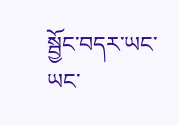སྦྱོང་བདར་ཡང་ཡང་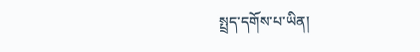སྤྲད་དགོས་པ་ཡིན།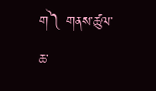ག༽ གནས་ཚུལ་ཆ་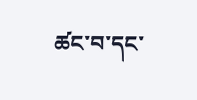ཚང་བ་དང་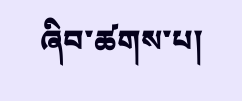ཞིབ་ཚགས་པ།